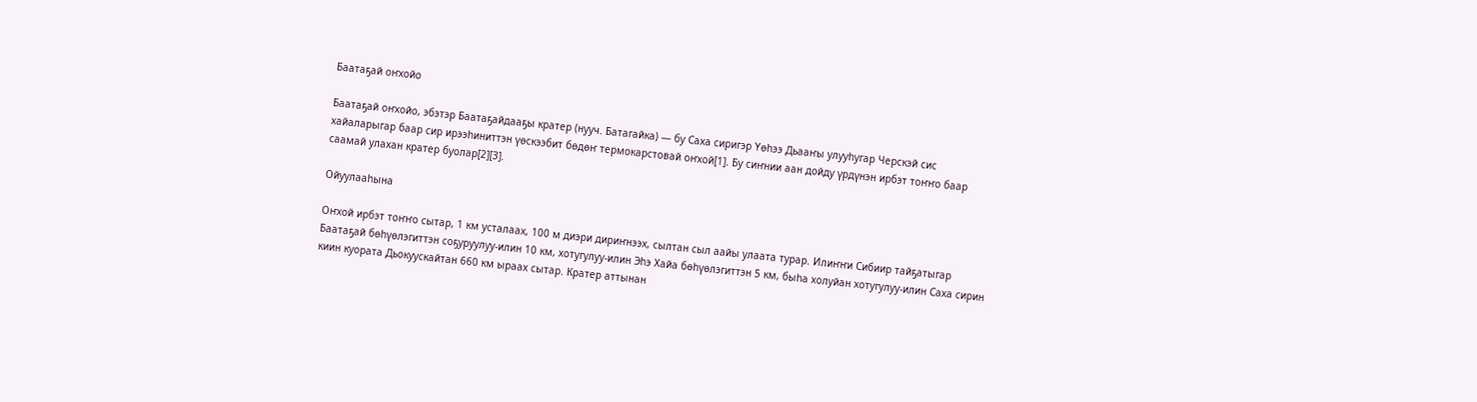Баатаҕай оҥхойо

Баатаҕай оҥхойо, эбэтэр Баатаҕайдааҕы кратер (нууч. Батагайка) — бу Саха сиригэр Үөһээ Дьааҥы улууһугар Черскэй сис хайаларыгар баар сир ирээһиниттэн үөскээбит бөдөҥ термокарстовай оҥхой[1]. Бу сиҥнии аан дойду үрдүнэн ирбэт тоҥҥо баар саамай улахан кратер буолар[2][3].

Ойуулааһына

Оҥхой ирбэт тоҥҥо сытар, 1 км усталаах, 100 м диэри дириҥнээх, сылтан сыл аайы улаата турар. Илиҥҥи Сибиир тайҕатыгар Баатаҕай бөһүөлэгиттэн соҕуруулуу-илин 10 км, хотугулуу-илин Эһэ Хайа бөһүөлэгиттэн 5 км, быһа холуйан хотугулуу-илин Саха сирин киин куората Дьокуускайтан 660 км ыраах сытар. Кратер аттынан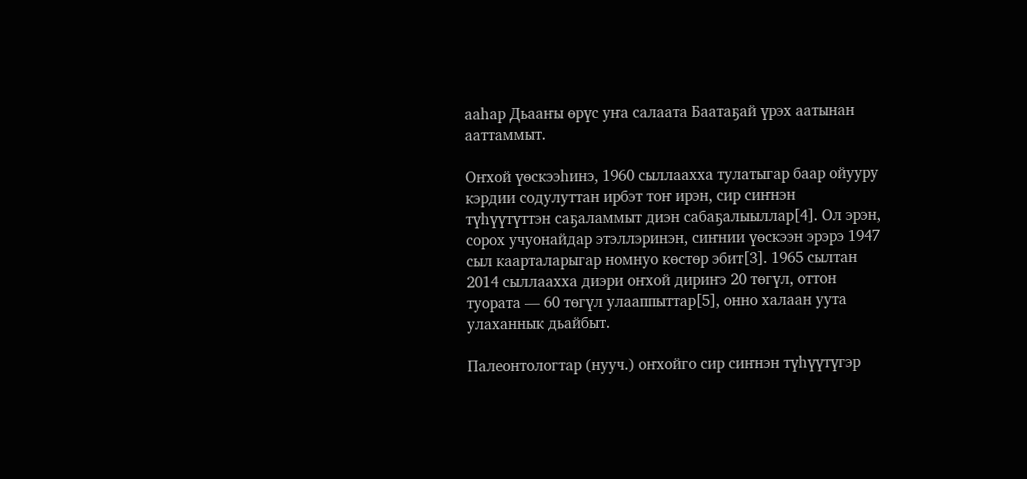ааһар Дьааҥы өрүс уҥа салаата Баатаҕай үрэх аатынан ааттаммыт.

Оҥхой үөскээһинэ, 1960 сыллаахха тулатыгар баар ойууру кэрдии содулуттан ирбэт тоҥ ирэн, сир сиҥнэн түһүүтүттэн саҕаламмыт диэн сабаҕалыыллар[4]. Ол эрэн, сорох учуонайдар этэллэринэн, сиҥнии үөскээн эрэрэ 1947 сыл каарталарыгар номнуо көстөр эбит[3]. 1965 сылтан 2014 сыллаахха диэри оҥхой дириҥэ 20 төгүл, оттон туората — 60 төгүл улааппыттар[5], онно халаан уута улаханнык дьайбыт.

Палеонтологтар (нууч.) оҥхойго сир сиҥнэн түһүүтүгэр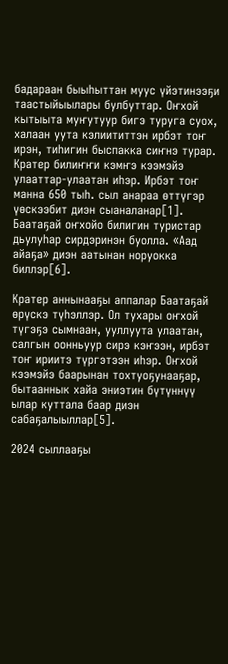бадараан быыһыттан муус үйэтинээҕи таастыйыылары булбуттар. Оҥхой кытыыта муҥутуур бигэ туруга суох, халаан уута кэлиититтэн ирбэт тоҥ ирэн, тиһигин быспакка сиҥнэ турар. Кратер билиҥҥи кэмҥэ кээмэйэ улааттар-улаатан иһэр. Ирбэт тоҥ манна 650 тыһ. сыл анараа өттүгэр үөскээбит диэн сыаналанар[1]. Баатаҕай оҥхойо билигин туристар дьулуһар сирдэринэн буолла. «Аад айаҕа» диэн аатынан норуокка биллэр[6].

Кратер аннынааҕы аппалар Баатаҕай өрүскэ түһэллэр. Ол тухары оҥхой түгэҕэ сымнаан, ууллуута улаатан, салгын оонньуур сирэ кэҥээн, ирбэт тоҥ ириитэ түргэтээн иһэр. Оҥхой кээмэйэ баарынан тохтуоҕунааҕар, бытааннык хайа эниэтин бүтүннүү ылар куттала баар диэн сабаҕалыыллар[5].

2024 сыллааҕы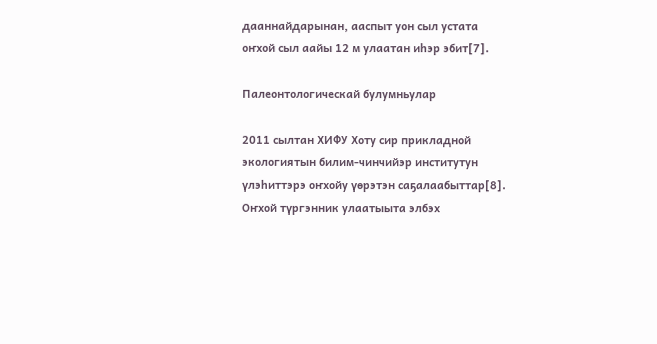дааннайдарынан, ааспыт уон сыл устата оҥхой сыл аайы 12 м улаатан иһэр эбит[7].

Палеонтологическай булумньулар

2011 сылтан ХИФУ Хоту сир прикладной экологиятын билим-чинчийэр институтун үлэһиттэрэ оҥхойу үөрэтэн саҕалаабыттар[8]. Оҥхой түргэнник улаатыыта элбэх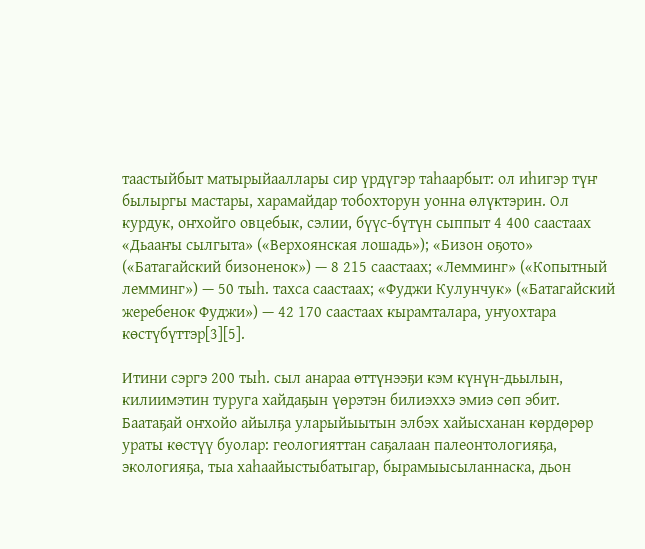таастыйбыт матырыйааллары сир үрдүгэр таһаарбыт: ол иһигэр түҥ былыргы мастары, харамайдар тобохторун уонна өлүктэрин. Ол курдук, оҥхойго овцебык, сэлии, бүүс-бүтүн сыппыт 4 400 саастаах «Дьааҥы сылгыта» («Верхоянская лошадь»); «Бизон оҕото» («Батагайский бизоненок») — 8 215 саастаах; «Лемминг» («Копытный лемминг») — 50 тыһ. тахса саастаах; «Фуджи Кулунчук» («Батагайский жеребенок Фуджи») — 42 170 саастаах кырамталара, уҥуохтара көстүбүттэр[3][5].

Итини сэргэ 200 тыһ. сыл анараа өттүнээҕи кэм күнүн-дьылын, килиимэтин туруга хайдаҕын үөрэтэн билиэххэ эмиэ сөп эбит. Баатаҕай оҥхойо айылҕа уларыйыытын элбэх хайысханан көрдөрөр ураты көстүү буолар: геологияттан саҕалаан палеонтологияҕа, экологияҕа, тыа хаһаайыстыбатыгар, бырамыысыланнаска, дьон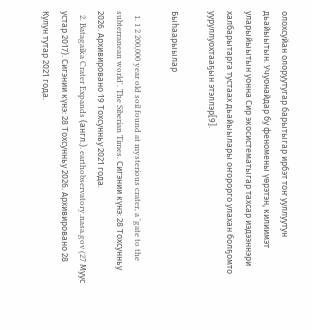олохсуйан олоруутугар барытыгар ирбэт тоҥ ууллуутун дьайыытын. Учуонайдар бу феномены үөрэтэн, килиимэт уларыйыытын уонна Сир экосистематыгар тахсар иэдээннэри халбарытарга тустаах дьайыылары оҥорорго улахан болҕомто ууруллуохтааҕын этэллэр[9].

Быһаарыылар

  1. 1 2 200,000 year old soil found at mysterious crater, a 'gate to the subterranean world'. The Siberian Times. Сигэнии күнэ: 28 Тохсунньу 2026. Архивировано 19 Тохсунньу 2021 года.
  2. Batagaika Crater Expands (англ.). earthobservatory.nasa.gov (27 Муус устар 2017). Сигэнии күнэ: 28 Тохсунньу 2026. Архивировано 28 Кулун тутар 2021 года.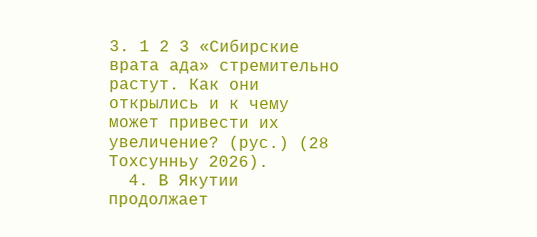3. 1 2 3 «Сибирские врата ада» стремительно растут. Как они открылись и к чему может привести их увеличение? (рус.) (28 Тохсунньу 2026).
  4. В Якутии продолжает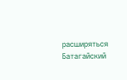расширяться Батагайский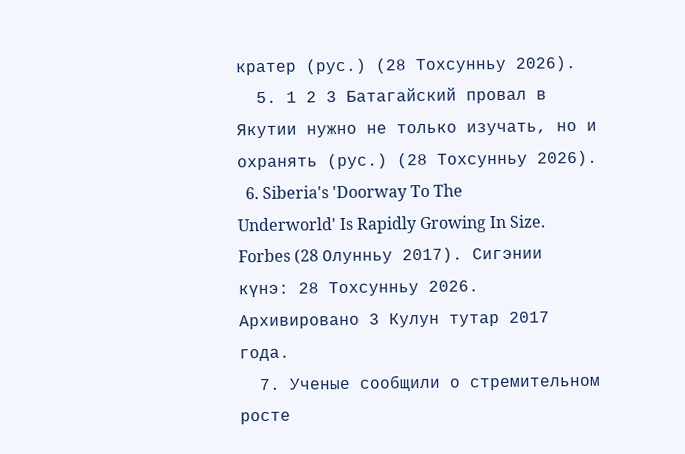кратер (рус.) (28 Тохсунньу 2026).
  5. 1 2 3 Батагайский провал в Якутии нужно не только изучать, но и охранять (рус.) (28 Тохсунньу 2026).
  6. Siberia's 'Doorway To The Underworld' Is Rapidly Growing In Size. Forbes (28 Олунньу 2017). Сигэнии күнэ: 28 Тохсунньу 2026. Архивировано 3 Кулун тутар 2017 года.
  7. Ученые сообщили о стремительном росте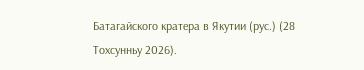Батагайского кратера в Якутии (рус.) (28 Тохсунньу 2026).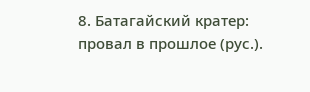8. Батагайский кратер: провал в прошлое (рус.).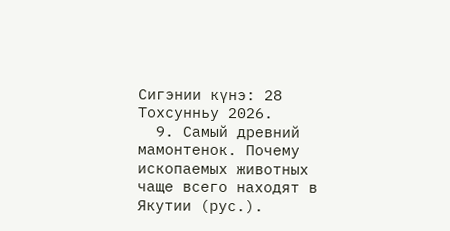Сигэнии күнэ: 28 Тохсунньу 2026.
  9. Самый древний мамонтенок. Почему ископаемых животных чаще всего находят в Якутии (рус.).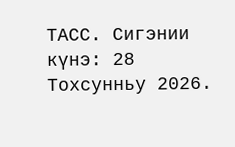ТАСС. Сигэнии күнэ: 28 Тохсунньу 2026.